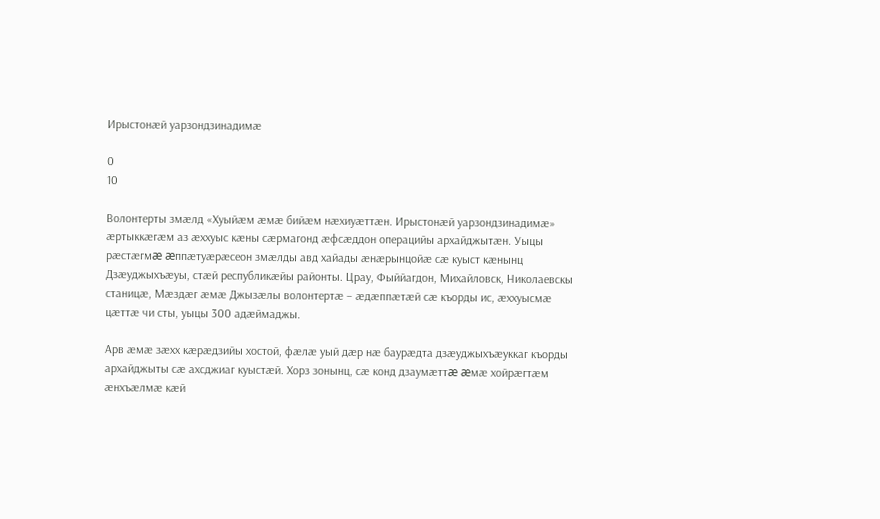Ирыстонæй уарзондзинадимæ

0
10

Волонтерты змæлд «Хуыйæм æмæ бийæм нæхиуæттæн. Ирыстонæй уарзондзинадимæ» æртыккæгæм аз æххуыс кæны сæрмагонд æфсæддон операцийы архайджытæн. Уыцы рæстæгмæ æппæтуæрæсеон змæлды авд хайады æнæрынцойæ сæ куыст кæнынц Дзæуджыхъæуы, стæй республикæйы районты. Црау, Фыййагдон, Михайловск, Николаевскы станицæ, Мæздæг æмæ Джызæлы волонтертæ – æдæппæтæй сæ къорды ис, æххуысмæ цæттæ чи сты, уыцы 300 адæймаджы.

Арв æмæ зæхх кæрæдзийы хостой, фæлæ уый дæр нæ баурæдта дзæуджыхъæуккаг къорды архайджыты сæ ахсджиаг куыстæй. Хорз зонынц, сæ конд дзаумæттæ æмæ хойрæгтæм æнхъæлмæ кæй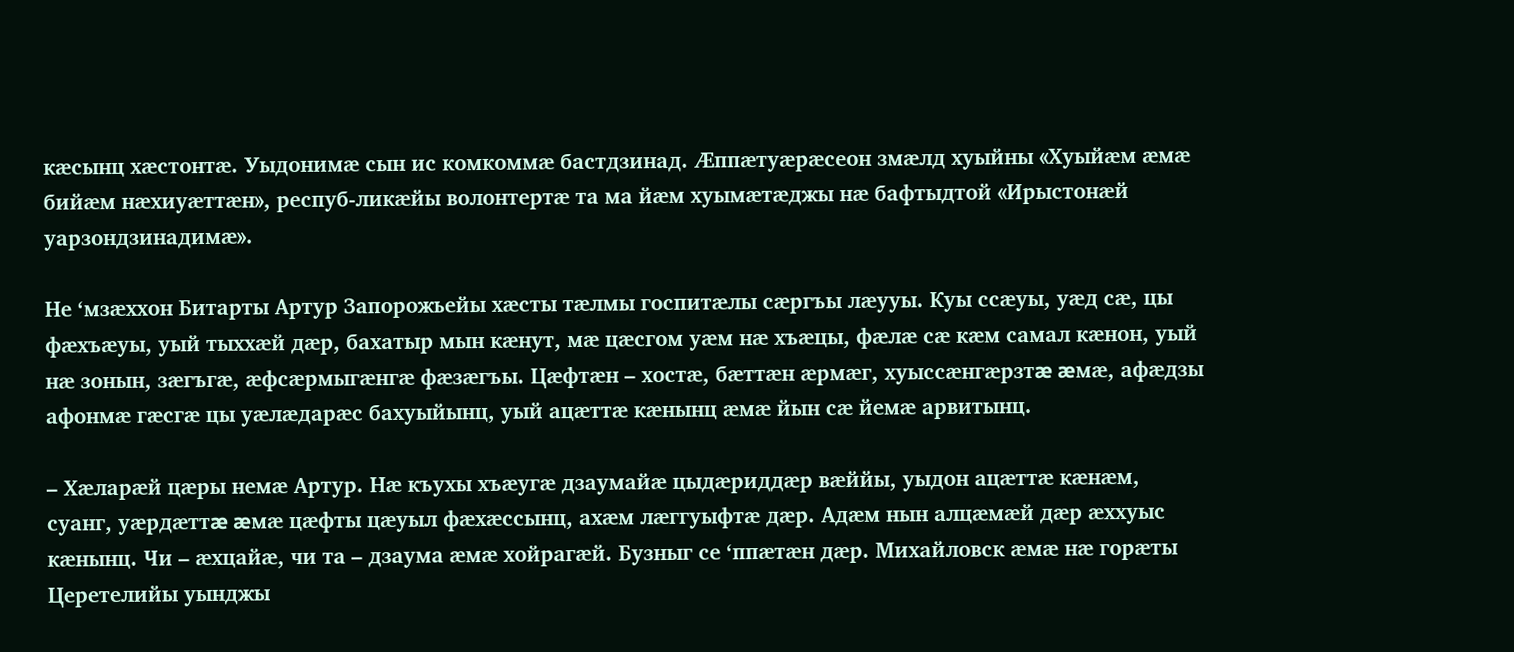кæсынц хæстонтæ. Уыдонимæ сын ис комкоммæ бастдзинад. Æппæтуæрæсеон змæлд хуыйны «Хуыйæм æмæ бийæм нæхиуæттæн», респуб-ликæйы волонтертæ та ма йæм хуымæтæджы нæ бафтыдтой «Ирыстонæй уарзондзинадимæ».

Не ‘мзæххон Битарты Артур Запорожьейы хæсты тæлмы госпитæлы сæргъы лæууы. Куы ссæуы, уæд сæ, цы фæхъæуы, уый тыххæй дæр, бахатыр мын кæнут, мæ цæсгом уæм нæ хъæцы, фæлæ сæ кæм самал кæнон, уый нæ зонын, зæгъгæ, æфсæрмыгæнгæ фæзæгъы. Цæфтæн – хостæ, бæттæн æрмæг, хуыссæнгæрзтæ æмæ, афæдзы афонмæ гæсгæ цы уæлæдарæс бахуыйынц, уый ацæттæ кæнынц æмæ йын сæ йемæ арвитынц.

– Хæларæй цæры немæ Артур. Нæ къухы хъæугæ дзаумайæ цыдæриддæр вæййы, уыдон ацæттæ кæнæм, суанг, уæрдæттæ æмæ цæфты цæуыл фæхæссынц, ахæм лæггуыфтæ дæр. Адæм нын алцæмæй дæр æххуыс кæнынц. Чи – æхцайæ, чи та – дзаума æмæ хойрагæй. Бузныг се ‘ппæтæн дæр. Михайловск æмæ нæ горæты Церетелийы уынджы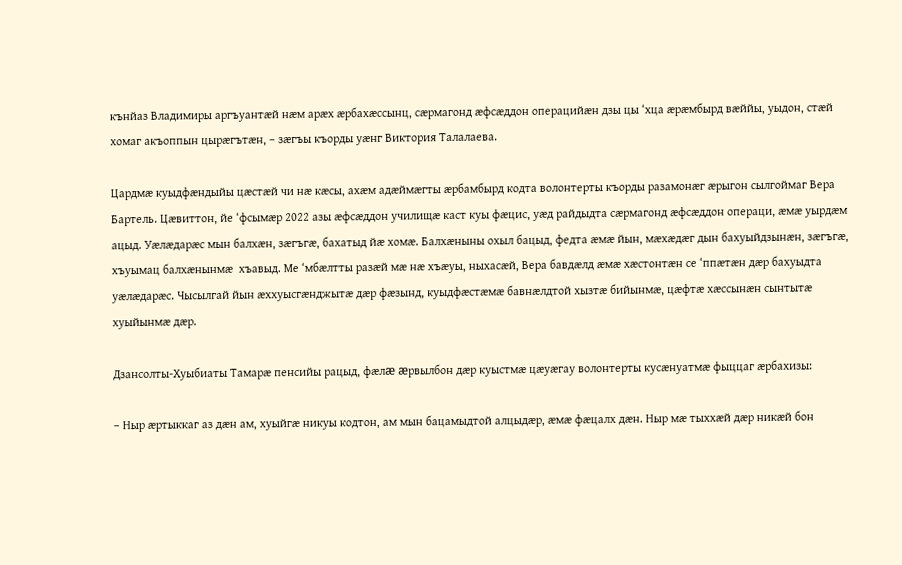кънйаз Владимиры аргъуантæй нæм арæх æрбахæссынц, сæрмагонд æфсæддон операцийæн дзы цы ‘хца æрæмбырд вæййы, уыдон, стæй хомаг акъоппын цырæгътæн, – зæгъы къорды уæнг Виктория Талалаева.

Цардмæ куыдфæндыйы цæстæй чи нæ кæсы, ахæм адæймæгты æрбамбырд кодта волонтерты къорды разамонæг æрыгон сылгоймаг Вера Бартель. Цæвиттон, йе ‘фсымæр 2022 азы æфсæддон училищæ каст куы фæцис, уæд райдыдта сæрмагонд æфсæддон операци, æмæ уырдæм ацыд. Уæлæдарæс мын балхæн, зæгъгæ, бахатыд йæ хомæ. Балхæныны охыл бацыд, федта æмæ йын, мæхæдæг дын бахуыйдзынæн, зæгъгæ, хъуымац балхæнынмæ  хъавыд. Ме ‘мбæлтты разæй мæ нæ хъæуы, ныхасæй, Вера бавдæлд æмæ хæстонтæн се ‘ппæтæн дæр бахуыдта уæлæдарæс. Чысылгай йын æххуысгæнджытæ дæр фæзынд, куыдфæстæмæ бавнæлдтой хызтæ бийынмæ, цæфтæ хæссынæн сынтытæ хуыйынмæ дæр.

Дзансолты-Хуыбиаты Тамарæ пенсийы рацыд, фæлæ æрвылбон дæр куыстмæ цæуæгау волонтерты кусæнуатмæ фыццаг æрбахизы:

– Ныр æртыккаг аз дæн ам, хуыйгæ никуы кодтон, ам мын бацамыдтой алцыдæр, æмæ фæцалх дæн. Ныр мæ тыххæй дæр никæй бон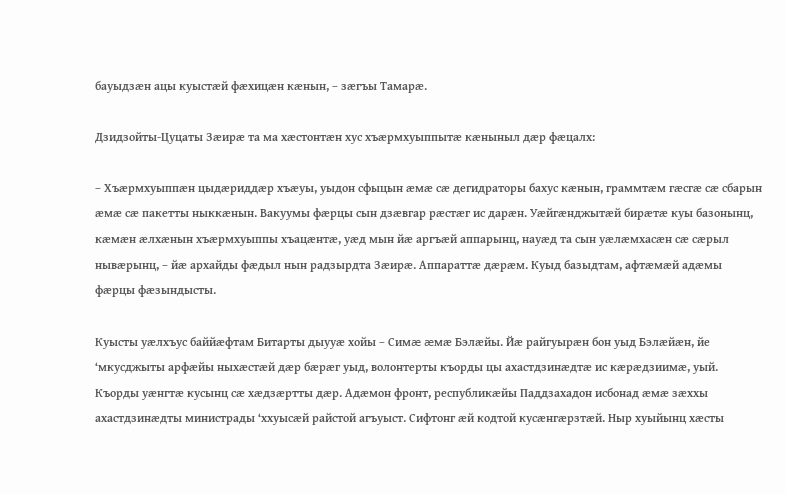бауыдзæн ацы куыстæй фæхицæн кæнын, – зæгъы Тамарæ.

Дзидзойты-Цуцаты Зæирæ та ма хæстонтæн хус хъæрмхуыппытæ кæныныл дæр фæцалх:

– Хъæрмхуыппæн цыдæриддæр хъæуы, уыдон сфыцын æмæ сæ дегидраторы бахус кæнын, граммтæм гæсгæ сæ сбарын æмæ сæ пакетты ныккæнын. Вакуумы фæрцы сын дзæвгар рæстæг ис дарæн. Уæйгæнджытæй бирæтæ куы базонынц, кæмæн æлхæнын хъæрмхуыппы хъацæнтæ, уæд мын йæ аргъæй аппарынц, науæд та сын уæлæмхасæн сæ сæрыл нывæрынц, – йæ архайды фæдыл нын радзырдта Зæирæ. Аппараттæ дæрæм. Куыд базыдтам, афтæмæй адæмы фæрцы фæзындысты.

Куысты уæлхъус баййæфтам Битарты дыууæ хойы – Симæ æмæ Бэлæйы. Йæ райгуырæн бон уыд Бэлæйæн, йе ‘мкусджыты арфæйы ныхæстæй дæр бæрæг уыд, волонтерты къорды цы ахастдзинæдтæ ис кæрæдзиимæ, уый. Къорды уæнгтæ кусынц сæ хæдзæртты дæр. Адæмон фронт, республикæйы Паддзахадон исбонад æмæ зæххы ахастдзинæдты министрады ‘ххуысæй райстой агъуыст. Сифтонг æй кодтой кусæнгæрзтæй. Ныр хуыйынц хæсты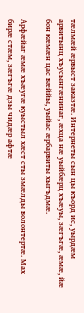тæлмæй æрвыст заказтæ. Интернеты сын цы къорд ис, уырдæм арвитынц хъусынгæнинаг, æхца нæ уыйбæрц хъæуы, зæгъгæ, æмæ, йæ бон кæмæн цас вæййы, уыйас æрбарвиты хыгъдмæ.

Арфæйаг æмæ хъæугæ куыстыл хæст сты змæлды волонтертæ. Мах бирæ стæм, зæгъгæ дзы чидæр афтæ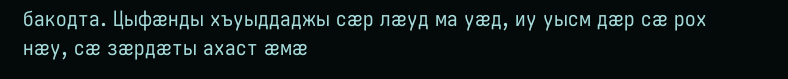бакодта. Цыфæнды хъуыддаджы сæр лæуд ма уæд, иу уысм дæр сæ рох нæу, сæ зæрдæты ахаст æмæ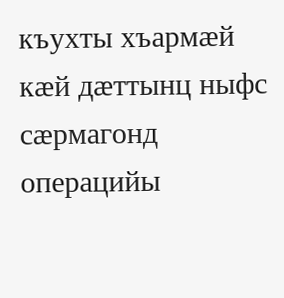къухты хъармæй кæй дæттынц ныфс сæрмагонд операцийы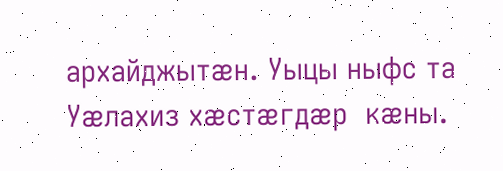архайджытæн. Уыцы ныфс та Уæлахиз хæстæгдæр  кæны.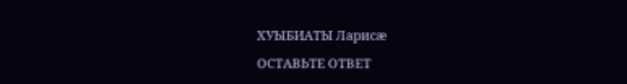ХУЫБИАТЫ Ларисæ

ОСТАВЬТЕ ОТВЕТ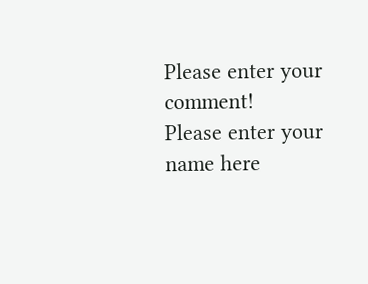Please enter your comment!
Please enter your name here